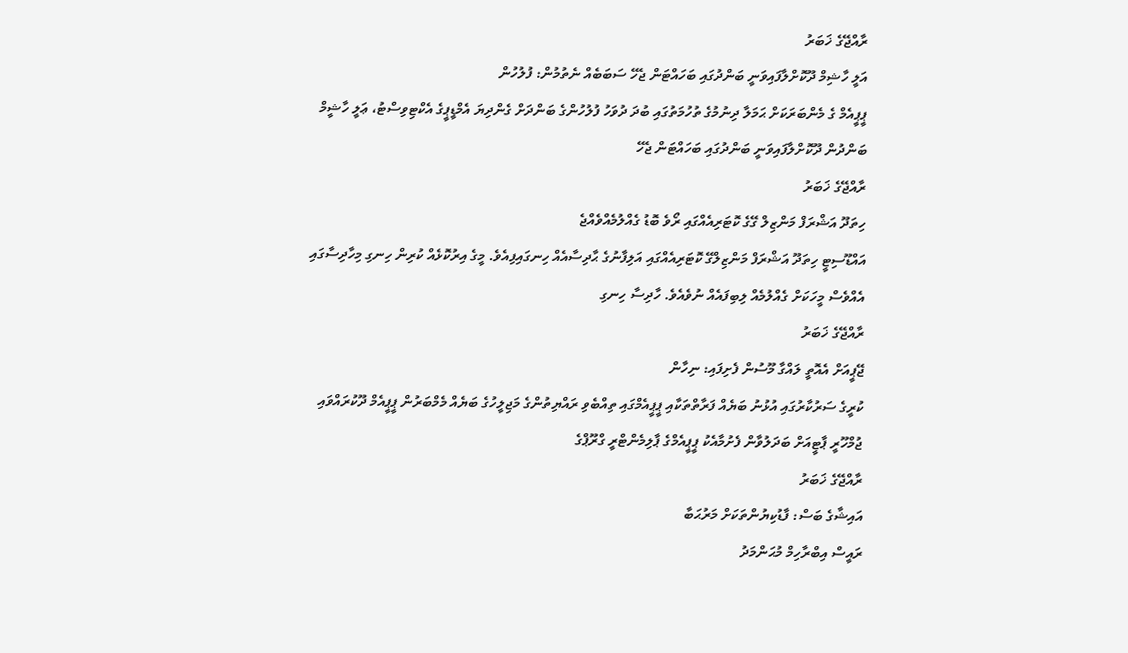ރާއްޖޭގެ ޚަބަރު
އަލީ ހާޝިމް ދޫކޮށްލާފައިވަނީ ބަންދުގައި ބަހައްޓަން ޖެހޭ ސަބަބެއް ނެތުމުން: ފުލުހުން
ޕީޕީއެމް ގެ މެންބަރަކަށް ޙަމަލާ ދިނުމުގެ ތުހުމަތުގައި ބުދަ ދުވަހު ފުލުހުންގެ ބަންދަށް ގެންދިޔަ އެމްޑީޕީގެ އެކްޓިވިސްޓު، ޢަލީ ހާޝީމް ބަންދުން ދޫކޮށްލާފައިވަނީ ބަންދުގައި ބަހައްޓަން ޖެހޭ
ރާއްޖޭގެ ޚަބަރު
ހިތަދޫ އަޝްރަފް މަންޒިލް ގޭގެ ކޮޓަރިއެއްގައި ރޯވެ ބޮޑު ގެއްލުމެއްވެއްޖެ
އައްޑޫސިޓީ ހިތަދޫ އަޝްރަފް މަންޒިލްގޭ ކޮޓަރިއެއްގައި އަލިފާނުގެ ޙާދިސާއެއް ހިނގައިފިއެވެ. މީގެ އިރުކޮޅެއް ކުރިން ހިނގި މިހާދިސާގައި އެއްވެސް މީހަކަށް ގެއްލުމެއް ލިބިފައެއް ނުވެއެވެ. ހާދިސާ ހިނގި
ރާއްޖޭގެ ޚަބަރު
ޖޭޕީއަށް އެއޮތީ ލައްގާ މޫސުން ފެށިފައި: ނިހާން
ކުރީގެ ސަރުކާރުގައި އުޅުނު ބަޔެއް ފަރާތްތަކާއި ޕީޕީއެމްގައި ތިއްބެވި ރައްޔިތުންގެ މަޖިލީހުގެ ބަޔެއް މެމްބަރުން ޕީޕީއެމް ދޫކުރައްވައި ޖުމްހޫރީ ޕާޓީއަށް ބަދަލުވާން ފެށުމާއެކު ޕީޕީއެމްގެ ޕާލިމެންޓްރީ ގްރޫޕްގެ
ރާއްޖޭގެ ޚަބަރު
އައިޝާގެ ބަސް: ފާޑުކިޔުންތަކަށް މަރުޙަބާ
ރައީސް އިބްރާހިމް މުޙަންމަދު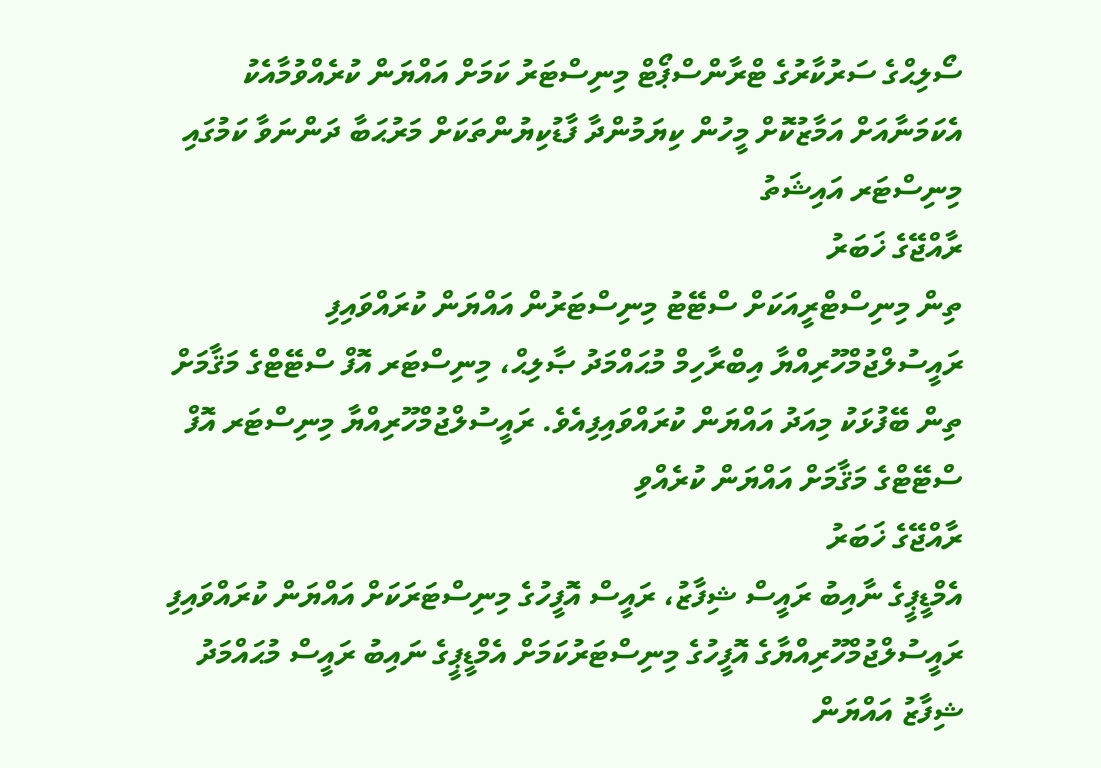ސޯލިޙްގެ ސަރުކާރުގެ ޓްރާންސްޕޯޓް މިނިސްޓަރު ކަމަށް އައްޔަން ކުރެއްވުމާއެކު އެކަމަނާއަށް އަމާޒުކޮށް މީހުން ކިޔަމުންދާ ފާޑުކިޔުންތަކަށް މަރުޙަބާ ދަންނަވާ ކަމުގައި މިނިސްޓަރ އައިޝަތު
ރާއްޖޭގެ ޚަބަރު
ތިން މިނިސްޓްރީއަކަށް ސްޓޭޓު މިނިސްޓަރުން އައްޔަން ކުރައްވައިފި
ރައީސުލްޖުމްހޫރިއްޔާ އިބްރާހިމް މުޙައްމަދު ޞާލިޙް، މިނިސްޓަރ އޮފް ސްޓޭޓްގެ މަޤާމަށް ތިން ބޭފުޅަކު މިއަދު އައްޔަން ކުރައްވައިފިއެވެ. ރައީސުލްޖުމްހޫރިއްޔާ މިނިސްޓަރ އޮފް ސްޓޭޓްގެ މަޤާމަށް އައްޔަން ކުރެއްވި
ރާއްޖޭގެ ޚަބަރު
އެމްޑީޕީގެ ނާއިބު ރައީސް ޝިފާޒު، ރައީސް އޮފީހުގެ މިނިސްޓަރަކަށް އައްޔަން ކުރައްވައިފި
ރައީސުލްޖުމްހޫރިއްޔާގެ އޮފީހުގެ މިނިސްޓަރުކަމަށް އެމްޑީޕީގެ ނައިބު ރައީސް މުޙައްމަދު ޝިފާޒު އައްޔަން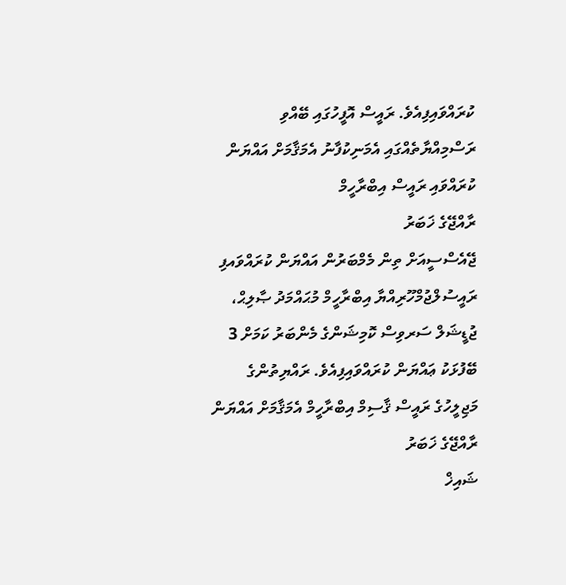ކުރައްވައިފިއެވެ. ރައީސް އޮފީހުގައި ބޭއްވި ރަސްމިއްޔާތެއްގައި އެމަނިކުފާނު އެމަޤާމަށް އައްޔަން ކުރައްވައި ރައީސް އިބްރާހީމް
ރާއްޖޭގެ ޚަބަރު
ޖޭއެސްސީއަށް ތިން މެމްބަރުން އައްޔަން ކުރައްވައފި
ރައީސުލްޖުމްހޫރިއްޔާ އިބްރާހީމް މުޙައްމަދު ޞާލިޙް،  ޖުޑީޝަލް ސަރވިސް ކޮމިޝަންގެ މެންބަރު ކަމަށް 3 ބޭފުޅަކު ޢައްޔަން ކުރައްވައިފިއެވެ. ރައްޔިތުންގެ މަޖިލީހުގެ ރައީސް ޤާސިމް އިބްރާހީމް އެމަޤާމަށް އައްޔަން
ރާއްޖޭގެ ޚަބަރު
ޝައިޚް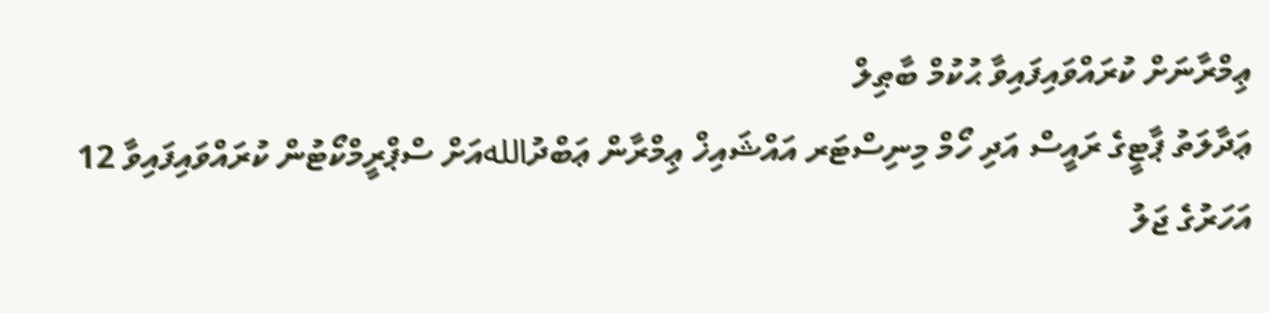ޢިމްރާނަށް ކުރައްވައިފައިވާ ޙުކުމް ބާޠިލް
ޢަދާލަތު ޕާޓީގެ ރައީސް އަދި ހޯމް މިނިސްޓަރ އައްޝައިޚް ޢިމްރާން ޢަބްދުاللهއަށް ސްޕްރީމްކޯޓުން ކުރައްވައިފައިވާ 12 އަހަރުގެ ޖަލު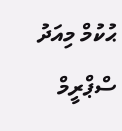ޙުކުމް މިއަދު ސްޕްރީމް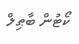ކޯޓުން ބާޠިލް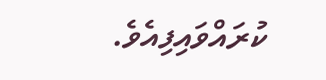ކުރައްވައިފިއެވެ.